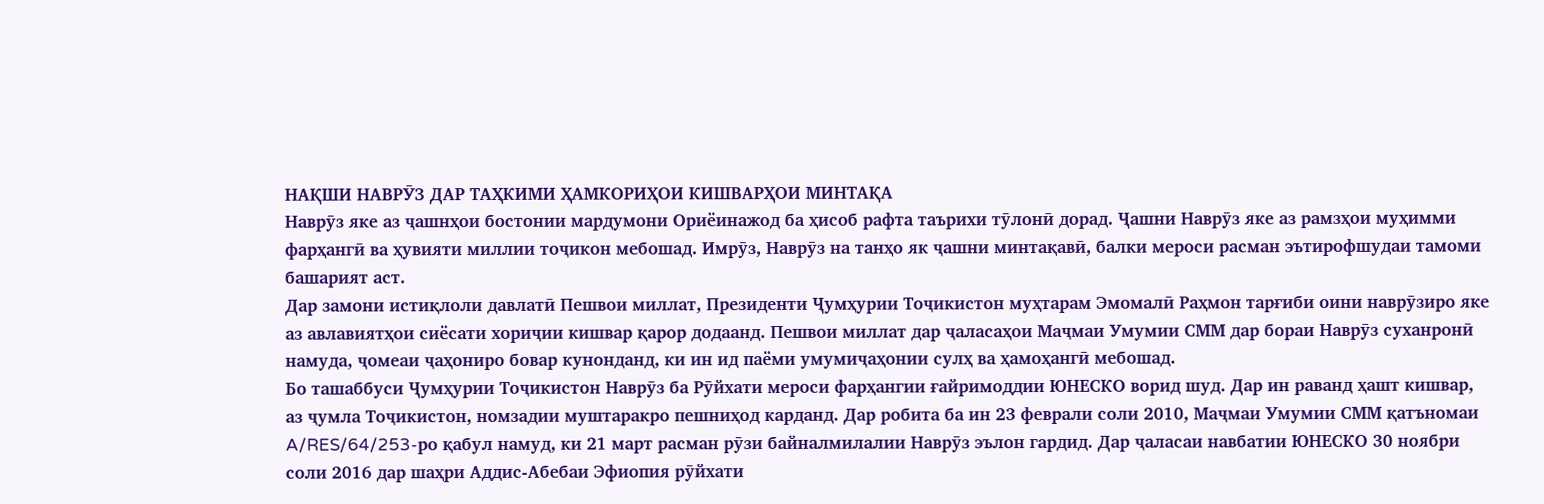НАҚШИ НАВРӮЗ ДАР ТАҲКИМИ ҲАМКОРИҲОИ КИШВАРҲОИ МИНТАҚА
Наврӯз яке аз ҷашнҳои бостонии мардумони Ориёинажод ба ҳисоб рафта таърихи тӯлонӣ дорад. Ҷашни Наврӯз яке аз рамзҳои муҳимми фарҳангӣ ва ҳувияти миллии тоҷикон мебошад. Имрӯз, Наврӯз на танҳо як ҷашни минтақавӣ, балки мероси расман эътирофшудаи тамоми башарият аст.
Дар замони истиқлоли давлатӣ Пешвои миллат, Президенти Ҷумҳурии Тоҷикистон муҳтарам Эмомалӣ Раҳмон тарғиби оини наврӯзиро яке аз авлавиятҳои сиёсати хориҷии кишвар қарор додаанд. Пешвои миллат дар ҷаласаҳои Маҷмаи Умумии СММ дар бораи Наврӯз суханронӣ намуда, ҷомеаи ҷаҳониро бовар кунонданд, ки ин ид паёми умумиҷаҳонии сулҳ ва ҳамоҳангӣ мебошад.
Бо ташаббуси Ҷумҳурии Тоҷикистон Наврӯз ба Рӯйхати мероси фарҳангии ғайримоддии ЮНЕСКО ворид шуд. Дар ин раванд ҳашт кишвар, аз ҷумла Тоҷикистон, номзадии муштаракро пешниҳод карданд. Дар робита ба ин 23 феврали соли 2010, Маҷмаи Умумии СММ қатъномаи A/RES/64/253-ро қабул намуд, ки 21 март расман рӯзи байналмилалии Наврӯз эълон гардид. Дар ҷаласаи навбатии ЮНЕСКО 30 ноябри соли 2016 дар шаҳри Аддис-Абебаи Эфиопия рӯйхати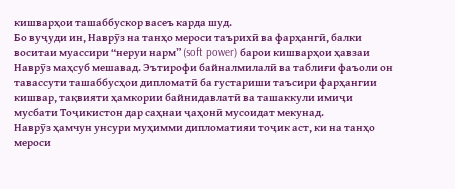кишварҳои ташаббускор васеъ карда шуд.
Бо вуҷуди ин, Наврӯз на танҳо мероси таърихӣ ва фарҳангӣ, балки воситаи муассири “неруи нарм” (soft power) барои кишварҳои ҳавзаи Наврӯз маҳсуб мешавад. Эътирофи байналмилалӣ ва таблиғи фаъоли он тавассути ташаббусҳои дипломатӣ ба густариши таъсири фарҳангии кишвар, тақвияти ҳамкории байнидавлатӣ ва ташаккули имиҷи мусбати Тоҷикистон дар саҳнаи ҷаҳонӣ мусоидат мекунад.
Наврӯз ҳамчун унсури муҳимми дипломатияи тоҷик аст, ки на танҳо мероси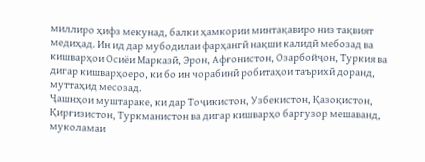миллиро ҳифз мекунад, балки ҳамкории минтақавиро низ тақвият медиҳад. Ин ид дар мубодилаи фарҳангӣ нақши калидӣ мебозад ва кишварҳои Осиёи Марказӣ, Эрон, Афғонистон, Озарбойҷон, Туркия ва дигар кишварҳоеро, ки бо ин чорабинӣ робитаҳои таърихӣ доранд, муттаҳид месозад.
Ҷашнҳои муштараке, ки дар Тоҷикистон, Узбекистон, Қазоқистон, Қирғизистон, Туркманистон ва дигар кишварҳо баргузор мешаванд, муколамаи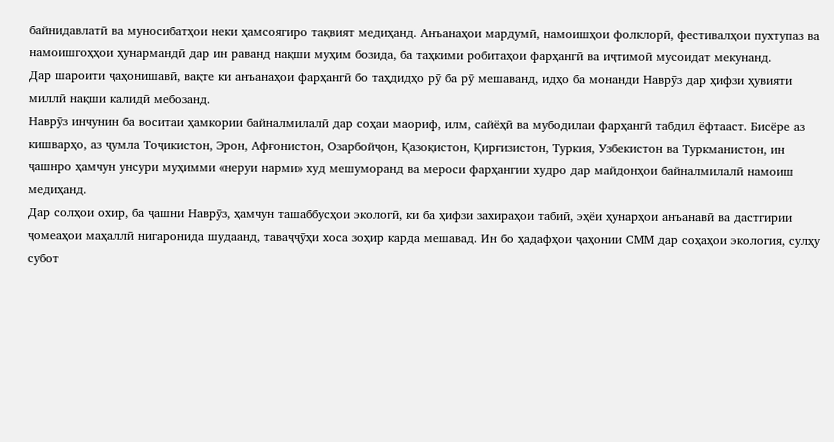байнидавлатӣ ва муносибатҳои неки ҳамсоягиро тақвият медиҳанд. Анъанаҳои мардумӣ, намоишҳои фолклорӣ, фестивалҳои пухтупаз ва намоишгоҳҳои ҳунармандӣ дар ин раванд нақши муҳим бозида, ба таҳкими робитаҳои фарҳангӣ ва иҷтимоӣ мусоидат мекунанд.
Дар шароити ҷаҳонишавӣ, вақте ки анъанаҳои фарҳангӣ бо таҳдидҳо рӯ ба рӯ мешаванд, идҳо ба монанди Наврӯз дар ҳифзи ҳувияти миллӣ нақши калидӣ мебозанд.
Наврӯз инчунин ба воситаи ҳамкории байналмилалӣ дар соҳаи маориф, илм, сайёҳӣ ва мубодилаи фарҳангӣ табдил ёфтааст. Бисёре аз кишварҳо, аз ҷумла Тоҷикистон, Эрон, Афғонистон, Озарбойҷон, Қазоқистон, Қирғизистон, Туркия, Узбекистон ва Туркманистон, ин ҷашнро ҳамчун унсури муҳимми «неруи нарми» худ мешуморанд ва мероси фарҳангии худро дар майдонҳои байналмилалӣ намоиш медиҳанд.
Дар солҳои охир, ба ҷашни Наврӯз, ҳамчун ташаббусҳои экологӣ, ки ба ҳифзи захираҳои табиӣ, эҳёи ҳунарҳои анъанавӣ ва дастгирии ҷомеаҳои маҳаллӣ нигаронида шудаанд, таваҷҷӯҳи хоса зоҳир карда мешавад. Ин бо ҳадафҳои ҷаҳонии СММ дар соҳаҳои экология, сулҳу субот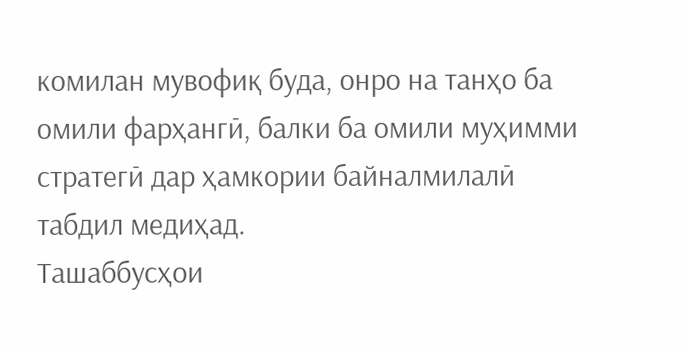комилан мувофиқ буда, онро на танҳо ба омили фарҳангӣ, балки ба омили муҳимми стратегӣ дар ҳамкории байналмилалӣ табдил медиҳад.
Ташаббусҳои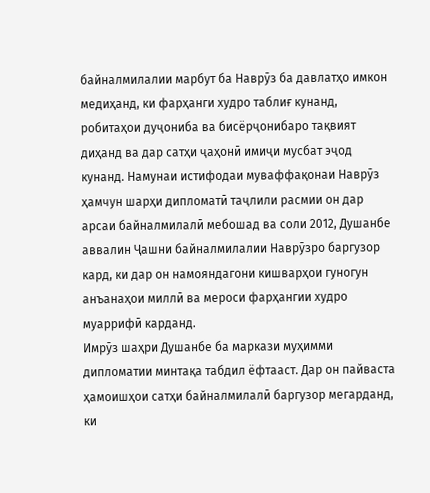байналмилалии марбут ба Наврӯз ба давлатҳо имкон медиҳанд, ки фарҳанги худро таблиғ кунанд, робитаҳои дуҷониба ва бисёрҷонибаро тақвият диҳанд ва дар сатҳи ҷаҳонӣ имиҷи мусбат эҷод кунанд. Намунаи истифодаи муваффақонаи Наврӯз ҳамчун шарҳи дипломатӣ таҷлили расмии он дар арсаи байналмилалӣ мебошад ва соли 2012, Душанбе аввалин Ҷашни байналмилалии Наврӯзро баргузор кард, ки дар он намояндагони кишварҳои гуногун анъанаҳои миллӣ ва мероси фарҳангии худро муаррифӣ карданд.
Имрӯз шаҳри Душанбе ба маркази муҳимми дипломатии минтақа табдил ёфтааст. Дар он пайваста ҳамоишҳои сатҳи байналмилалӣ баргузор мегарданд, ки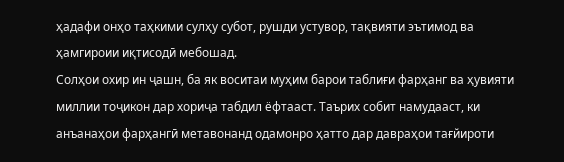ҳадафи онҳо таҳкими сулҳу субот, рушди устувор, тақвияти эътимод ва ҳамгироии иқтисодӣ мебошад.
Солҳои охир ин ҷашн, ба як воситаи муҳим барои таблиғи фарҳанг ва ҳувияти миллии тоҷикон дар хориҷа табдил ёфтааст. Таърих собит намудааст, ки анъанаҳои фарҳангӣ метавонанд одамонро ҳатто дар давраҳои тағйироти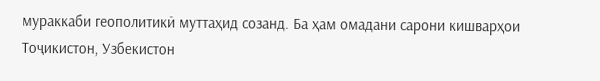мураккаби геополитикӣ муттаҳид созанд. Ба ҳам омадани сарони кишварҳои Тоҷикистон, Узбекистон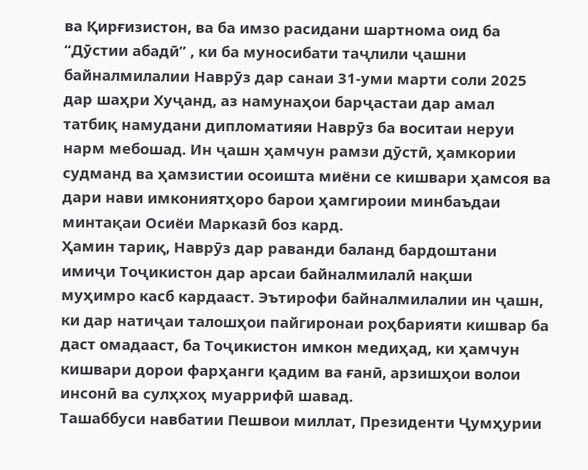ва Қирғизистон, ва ба имзо расидани шартнома оид ба “Дӯстии абадӣ” , ки ба муносибати таҷлили ҷашни байналмилалии Наврӯз дар санаи 31-уми марти соли 2025 дар шаҳри Хуҷанд, аз намунаҳои барҷастаи дар амал татбиқ намудани дипломатияи Наврӯз ба воситаи неруи нарм мебошад. Ин ҷашн ҳамчун рамзи дӯстӣ, ҳамкории судманд ва ҳамзистии осоишта миёни се кишвари ҳамсоя ва дари нави имкониятҳоро барои ҳамгироии минбаъдаи минтақаи Осиёи Марказӣ боз кард.
Ҳамин тариқ, Наврӯз дар раванди баланд бардоштани имиҷи Тоҷикистон дар арсаи байналмилалӣ нақши муҳимро касб кардааст. Эътирофи байналмилалии ин ҷашн, ки дар натиҷаи талошҳои пайгиронаи роҳбарияти кишвар ба даст омадааст, ба Тоҷикистон имкон медиҳад, ки ҳамчун кишвари дорои фарҳанги қадим ва ғанӣ, арзишҳои волои инсонӣ ва сулҳхоҳ муаррифӣ шавад.
Ташаббуси навбатии Пешвои миллат, Президенти Ҷумҳурии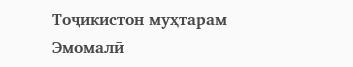Тоҷикистон муҳтарам Эмомалӣ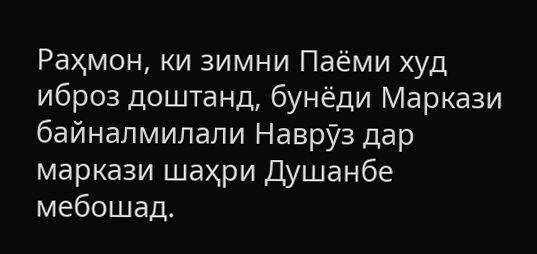Раҳмон, ки зимни Паёми худ иброз доштанд, бунёди Маркази байналмилали Наврӯз дар маркази шаҳри Душанбе мебошад.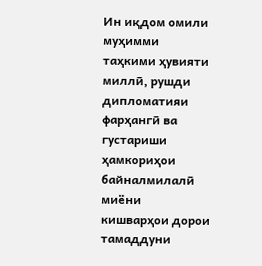Ин иқдом омили муҳимми таҳкими ҳувияти миллӣ, рушди дипломатияи фарҳангӣ ва густариши ҳамкориҳои байналмилалӣ миёни кишварҳои дорои тамаддуни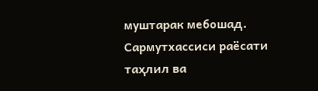муштарак мебошад.
Сармутхассиси раёсати
таҳлил ва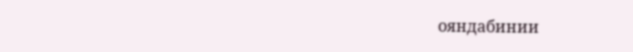ояндабинии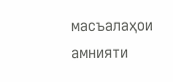масъалаҳои амнияти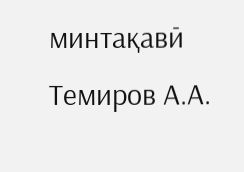минтақавӣ Темиров А.А.